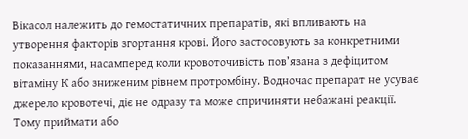Вікасол належить до гемостатичних препаратів, які впливають на утворення факторів згортання крові. Його застосовують за конкретними показаннями, насамперед коли кровоточивість пов’язана з дефіцитом вітаміну К або зниженим рівнем протромбіну. Водночас препарат не усуває джерело кровотечі, діє не одразу та може спричиняти небажані реакції. Тому приймати або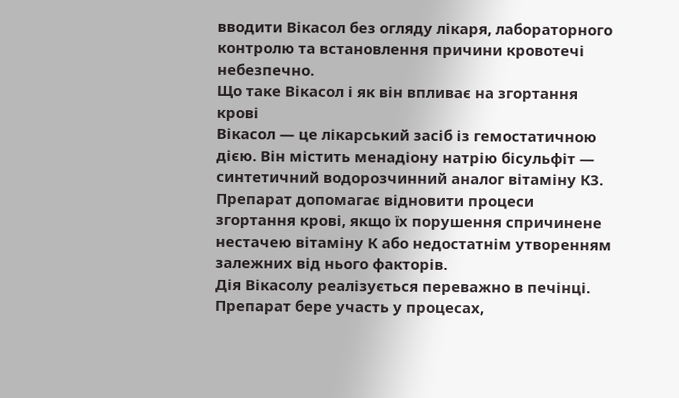вводити Вікасол без огляду лікаря, лабораторного контролю та встановлення причини кровотечі небезпечно.
Що таке Вікасол і як він впливає на згортання крові
Вікасол — це лікарський засіб із гемостатичною дією. Він містить менадіону натрію бісульфіт — синтетичний водорозчинний аналог вітаміну К3. Препарат допомагає відновити процеси згортання крові, якщо їх порушення спричинене нестачею вітаміну К або недостатнім утворенням залежних від нього факторів.
Дія Вікасолу реалізується переважно в печінці. Препарат бере участь у процесах,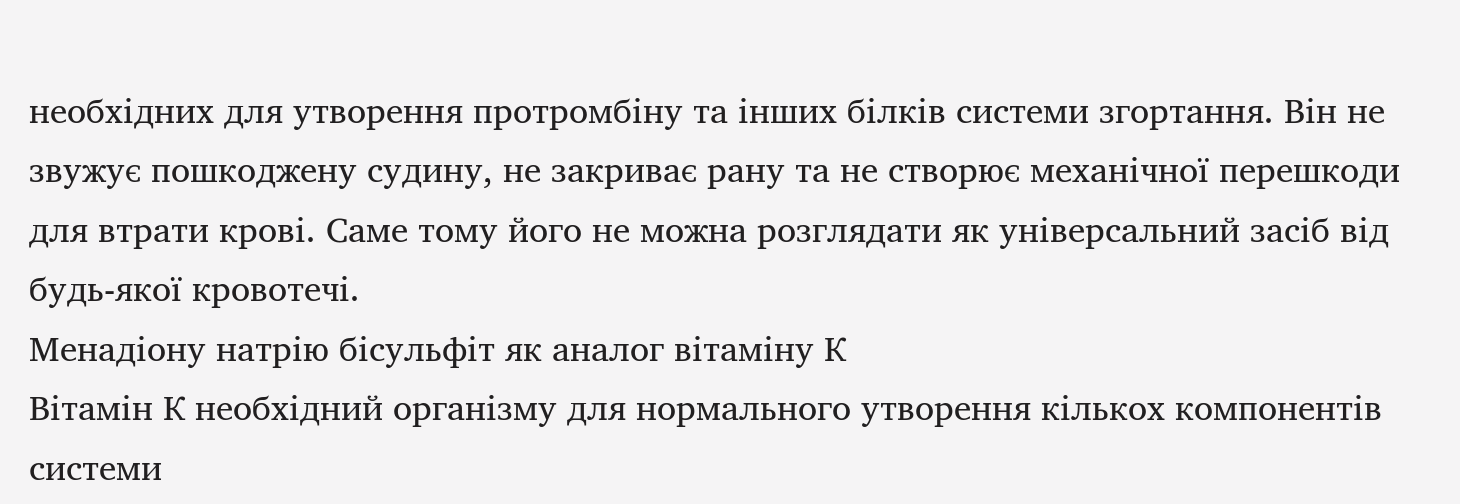необхідних для утворення протромбіну та інших білків системи згортання. Він не звужує пошкоджену судину, не закриває рану та не створює механічної перешкоди для втрати крові. Саме тому його не можна розглядати як універсальний засіб від будь-якої кровотечі.
Менадіону натрію бісульфіт як аналог вітаміну К
Вітамін К необхідний організму для нормального утворення кількох компонентів системи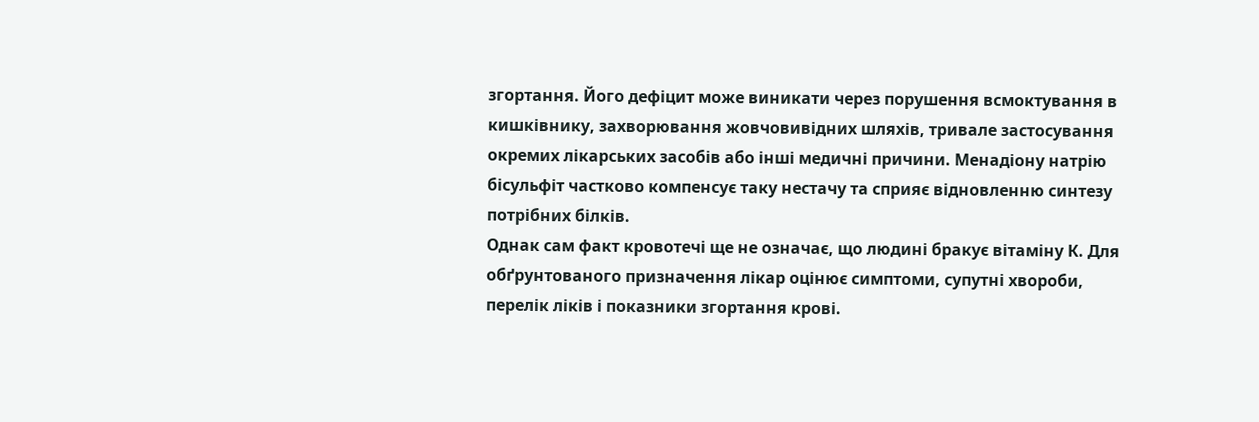згортання. Його дефіцит може виникати через порушення всмоктування в кишківнику, захворювання жовчовивідних шляхів, тривале застосування окремих лікарських засобів або інші медичні причини. Менадіону натрію бісульфіт частково компенсує таку нестачу та сприяє відновленню синтезу потрібних білків.
Однак сам факт кровотечі ще не означає, що людині бракує вітаміну К. Для обґрунтованого призначення лікар оцінює симптоми, супутні хвороби, перелік ліків і показники згортання крові.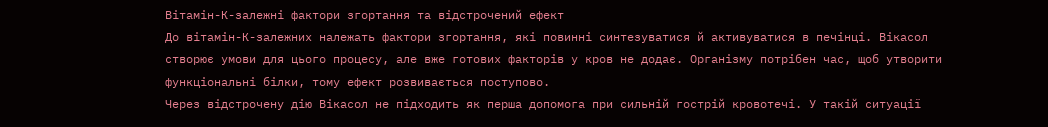Вітамін-К-залежні фактори згортання та відстрочений ефект
До вітамін-К-залежних належать фактори згортання, які повинні синтезуватися й активуватися в печінці. Вікасол створює умови для цього процесу, але вже готових факторів у кров не додає. Організму потрібен час, щоб утворити функціональні білки, тому ефект розвивається поступово.
Через відстрочену дію Вікасол не підходить як перша допомога при сильній гострій кровотечі. У такій ситуації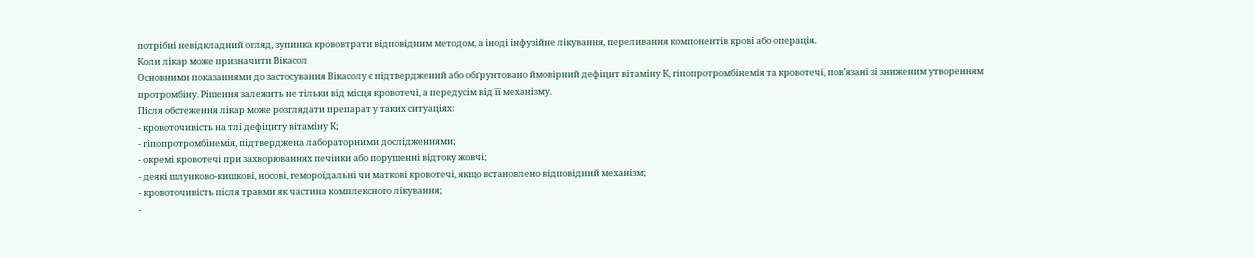потрібні невідкладний огляд, зупинка крововтрати відповідним методом, а іноді інфузійне лікування, переливання компонентів крові або операція.
Коли лікар може призначити Вікасол
Основними показаннями до застосування Вікасолу є підтверджений або обґрунтовано ймовірний дефіцит вітаміну К, гіпопротромбінемія та кровотечі, пов’язані зі зниженим утворенням протромбіну. Рішення залежить не тільки від місця кровотечі, а передусім від її механізму.
Після обстеження лікар може розглядати препарат у таких ситуаціях:
- кровоточивість на тлі дефіциту вітаміну К;
- гіпопротромбінемія, підтверджена лабораторними дослідженнями;
- окремі кровотечі при захворюваннях печінки або порушенні відтоку жовчі;
- деякі шлунково-кишкові, носові, гемороїдальні чи маткові кровотечі, якщо встановлено відповідний механізм;
- кровоточивість після травми як частина комплексного лікування;
-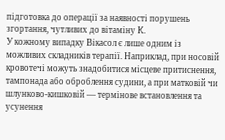підготовка до операції за наявності порушень згортання, чутливих до вітаміну К.
У кожному випадку Вікасол є лише одним із можливих складників терапії. Наприклад, при носовій кровотечі можуть знадобитися місцеве притиснення, тампонада або оброблення судини, а при матковій чи шлунково-кишковій — термінове встановлення та усунення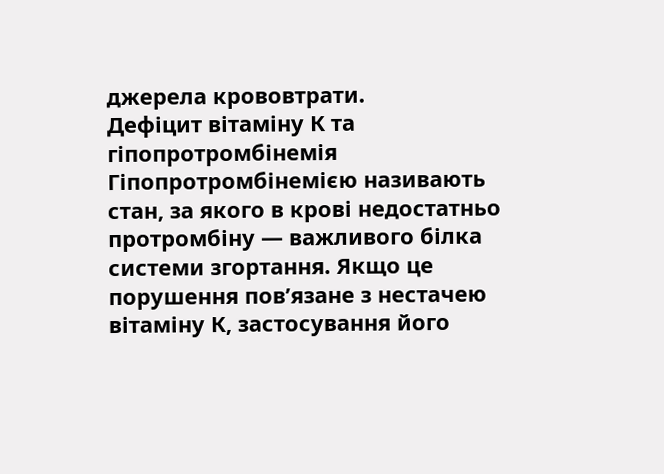джерела крововтрати.
Дефіцит вітаміну К та гіпопротромбінемія
Гіпопротромбінемією називають стан, за якого в крові недостатньо протромбіну — важливого білка системи згортання. Якщо це порушення пов’язане з нестачею вітаміну К, застосування його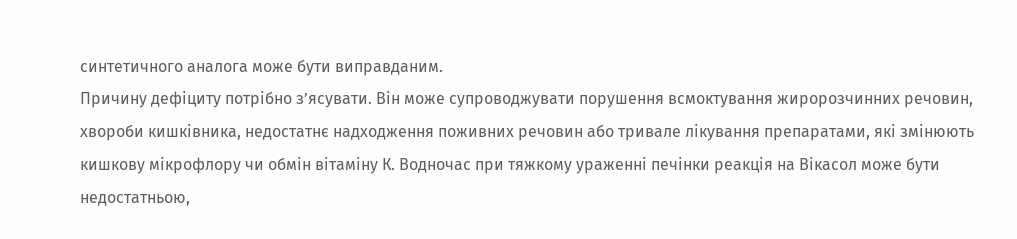синтетичного аналога може бути виправданим.
Причину дефіциту потрібно з’ясувати. Він може супроводжувати порушення всмоктування жиророзчинних речовин, хвороби кишківника, недостатнє надходження поживних речовин або тривале лікування препаратами, які змінюють кишкову мікрофлору чи обмін вітаміну К. Водночас при тяжкому ураженні печінки реакція на Вікасол може бути недостатньою,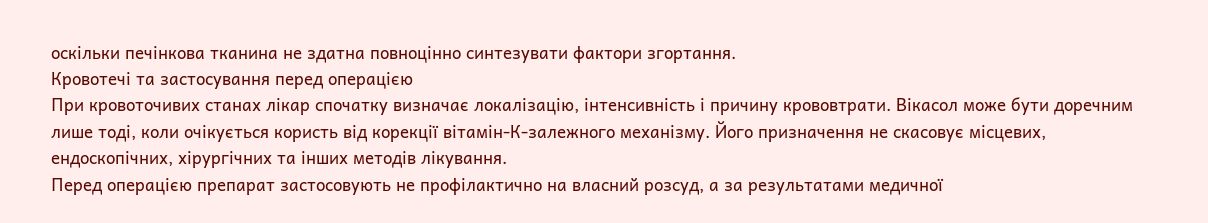оскільки печінкова тканина не здатна повноцінно синтезувати фактори згортання.
Кровотечі та застосування перед операцією
При кровоточивих станах лікар спочатку визначає локалізацію, інтенсивність і причину крововтрати. Вікасол може бути доречним лише тоді, коли очікується користь від корекції вітамін-К-залежного механізму. Його призначення не скасовує місцевих, ендоскопічних, хірургічних та інших методів лікування.
Перед операцією препарат застосовують не профілактично на власний розсуд, а за результатами медичної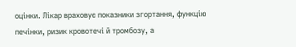оцінки. Лікар враховує показники згортання, функцію печінки, ризик кровотечі й тромбозу, а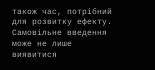також час, потрібний для розвитку ефекту. Самовільне введення може не лише виявитися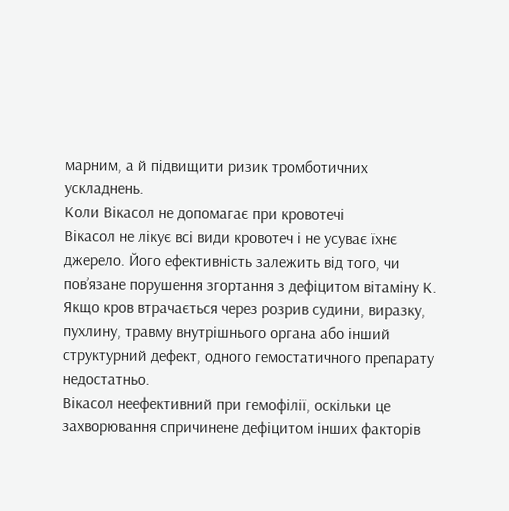марним, а й підвищити ризик тромботичних ускладнень.
Коли Вікасол не допомагає при кровотечі
Вікасол не лікує всі види кровотеч і не усуває їхнє джерело. Його ефективність залежить від того, чи пов’язане порушення згортання з дефіцитом вітаміну К. Якщо кров втрачається через розрив судини, виразку, пухлину, травму внутрішнього органа або інший структурний дефект, одного гемостатичного препарату недостатньо.
Вікасол неефективний при гемофілії, оскільки це захворювання спричинене дефіцитом інших факторів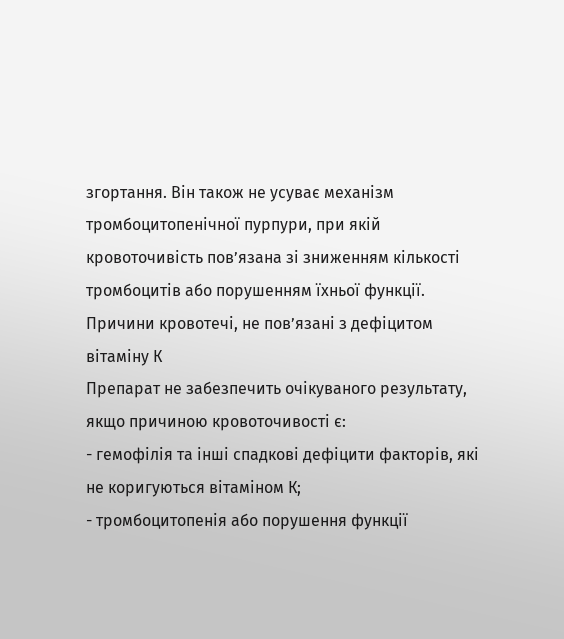згортання. Він також не усуває механізм тромбоцитопенічної пурпури, при якій кровоточивість пов’язана зі зниженням кількості тромбоцитів або порушенням їхньої функції.
Причини кровотечі, не пов’язані з дефіцитом вітаміну К
Препарат не забезпечить очікуваного результату, якщо причиною кровоточивості є:
- гемофілія та інші спадкові дефіцити факторів, які не коригуються вітаміном К;
- тромбоцитопенія або порушення функції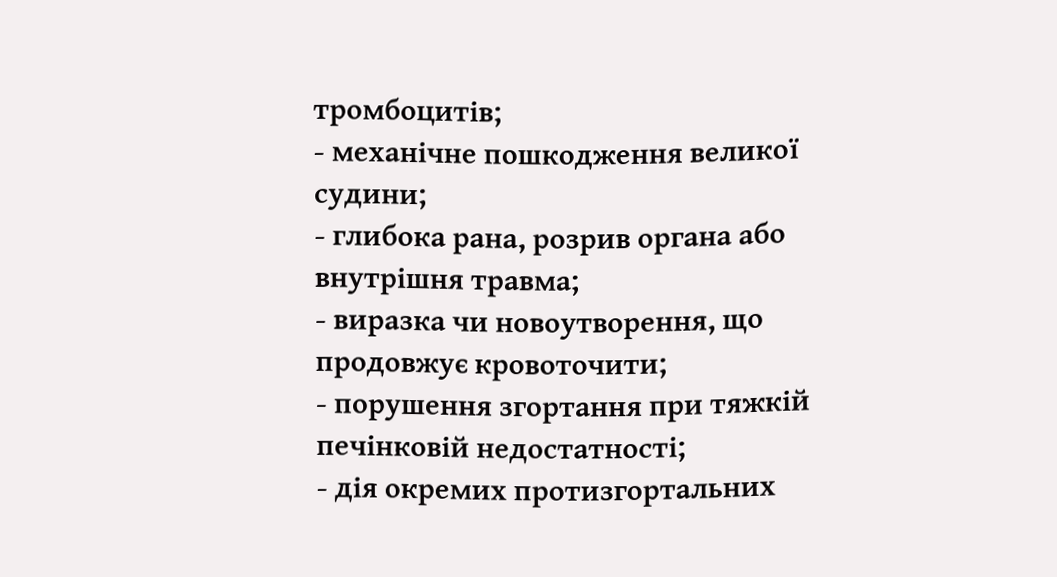тромбоцитів;
- механічне пошкодження великої судини;
- глибока рана, розрив органа або внутрішня травма;
- виразка чи новоутворення, що продовжує кровоточити;
- порушення згортання при тяжкій печінковій недостатності;
- дія окремих протизгортальних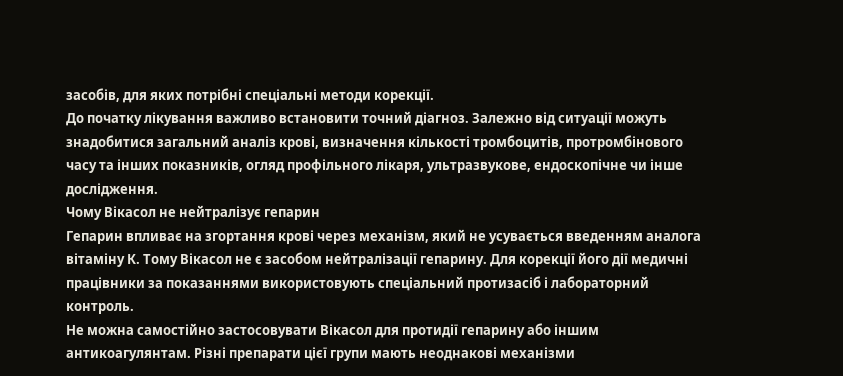засобів, для яких потрібні спеціальні методи корекції.
До початку лікування важливо встановити точний діагноз. Залежно від ситуації можуть знадобитися загальний аналіз крові, визначення кількості тромбоцитів, протромбінового часу та інших показників, огляд профільного лікаря, ультразвукове, ендоскопічне чи інше дослідження.
Чому Вікасол не нейтралізує гепарин
Гепарин впливає на згортання крові через механізм, який не усувається введенням аналога вітаміну К. Тому Вікасол не є засобом нейтралізації гепарину. Для корекції його дії медичні працівники за показаннями використовують спеціальний протизасіб і лабораторний контроль.
Не можна самостійно застосовувати Вікасол для протидії гепарину або іншим антикоагулянтам. Різні препарати цієї групи мають неоднакові механізми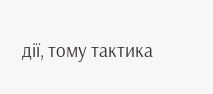дії, тому тактика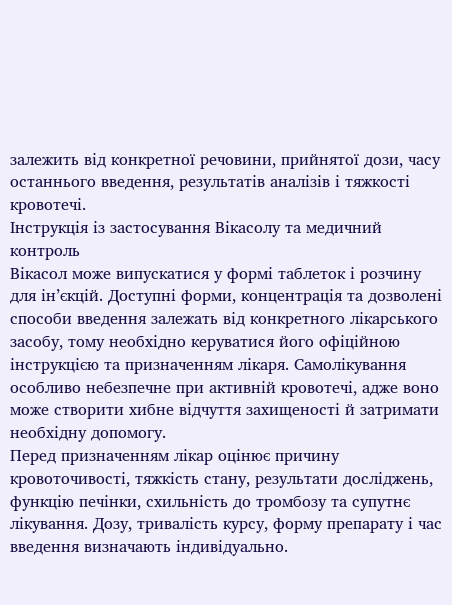залежить від конкретної речовини, прийнятої дози, часу останнього введення, результатів аналізів і тяжкості кровотечі.
Інструкція із застосування Вікасолу та медичний контроль
Вікасол може випускатися у формі таблеток і розчину для ін’єкцій. Доступні форми, концентрація та дозволені способи введення залежать від конкретного лікарського засобу, тому необхідно керуватися його офіційною інструкцією та призначенням лікаря. Самолікування особливо небезпечне при активній кровотечі, адже воно може створити хибне відчуття захищеності й затримати необхідну допомогу.
Перед призначенням лікар оцінює причину кровоточивості, тяжкість стану, результати досліджень, функцію печінки, схильність до тромбозу та супутнє лікування. Дозу, тривалість курсу, форму препарату і час введення визначають індивідуально.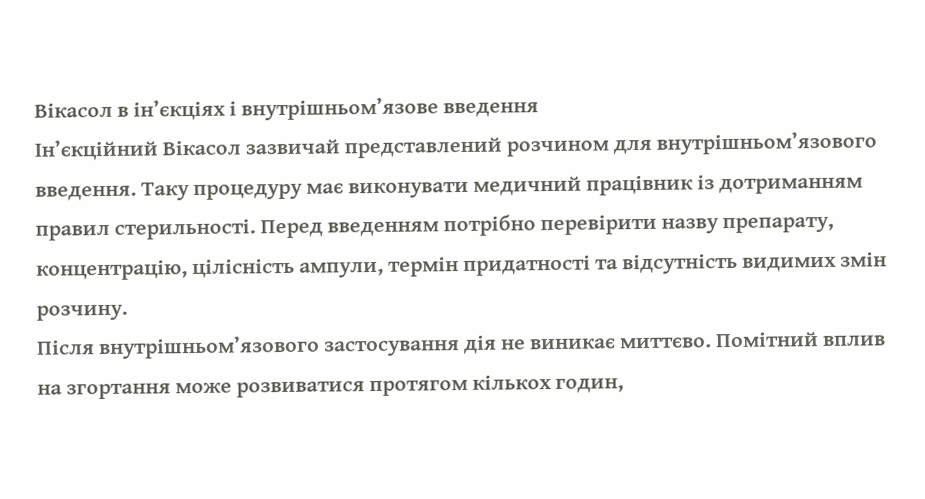Вікасол в ін’єкціях і внутрішньом’язове введення
Ін’єкційний Вікасол зазвичай представлений розчином для внутрішньом’язового введення. Таку процедуру має виконувати медичний працівник із дотриманням правил стерильності. Перед введенням потрібно перевірити назву препарату, концентрацію, цілісність ампули, термін придатності та відсутність видимих змін розчину.
Після внутрішньом’язового застосування дія не виникає миттєво. Помітний вплив на згортання може розвиватися протягом кількох годин,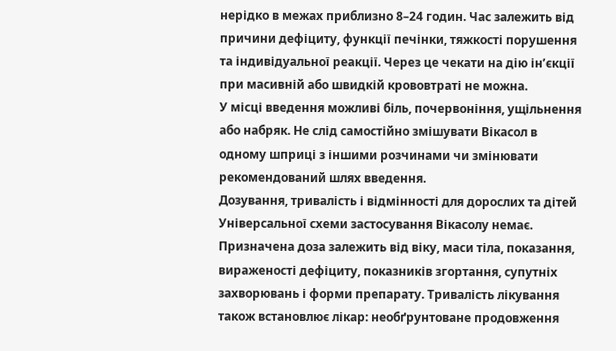нерідко в межах приблизно 8–24 годин. Час залежить від причини дефіциту, функції печінки, тяжкості порушення та індивідуальної реакції. Через це чекати на дію ін’єкції при масивній або швидкій крововтраті не можна.
У місці введення можливі біль, почервоніння, ущільнення або набряк. Не слід самостійно змішувати Вікасол в одному шприці з іншими розчинами чи змінювати рекомендований шлях введення.
Дозування, тривалість і відмінності для дорослих та дітей
Універсальної схеми застосування Вікасолу немає. Призначена доза залежить від віку, маси тіла, показання, вираженості дефіциту, показників згортання, супутніх захворювань і форми препарату. Тривалість лікування також встановлює лікар: необґрунтоване продовження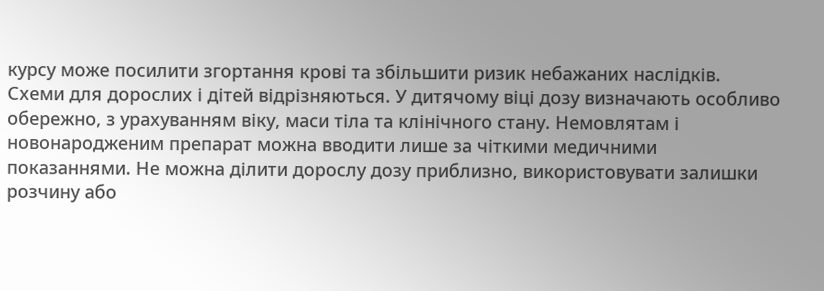курсу може посилити згортання крові та збільшити ризик небажаних наслідків.
Схеми для дорослих і дітей відрізняються. У дитячому віці дозу визначають особливо обережно, з урахуванням віку, маси тіла та клінічного стану. Немовлятам і новонародженим препарат можна вводити лише за чіткими медичними показаннями. Не можна ділити дорослу дозу приблизно, використовувати залишки розчину або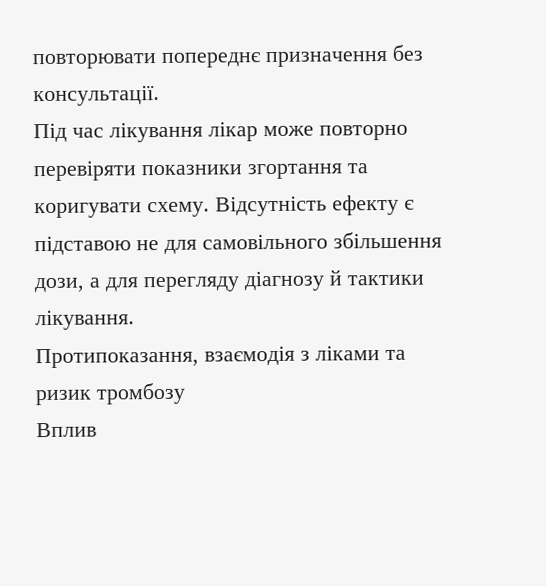повторювати попереднє призначення без консультації.
Під час лікування лікар може повторно перевіряти показники згортання та коригувати схему. Відсутність ефекту є підставою не для самовільного збільшення дози, а для перегляду діагнозу й тактики лікування.
Протипоказання, взаємодія з ліками та ризик тромбозу
Вплив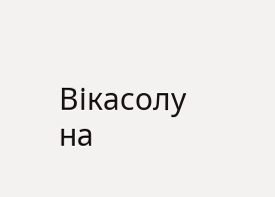Вікасолу на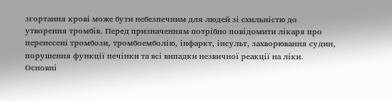згортання крові може бути небезпечним для людей зі схильністю до утворення тромбів. Перед призначенням потрібно повідомити лікаря про перенесені тромбози, тромбоемболію, інфаркт, інсульт, захворювання судин, порушення функції печінки та всі випадки незвичної реакції на ліки.
Основні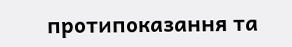протипоказання та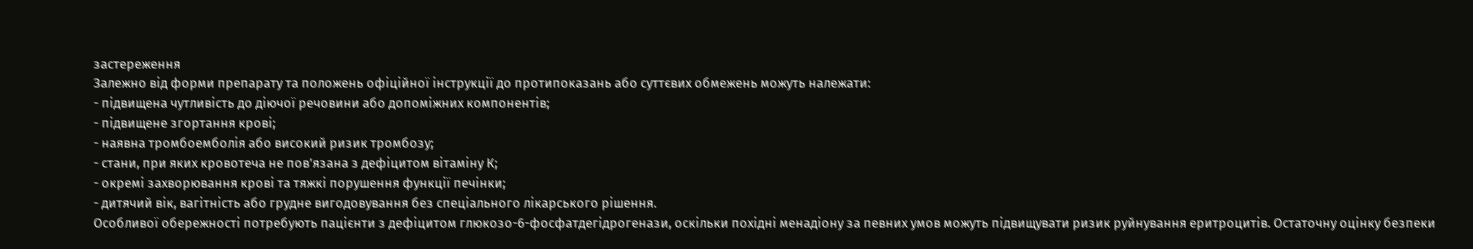застереження
Залежно від форми препарату та положень офіційної інструкції до протипоказань або суттєвих обмежень можуть належати:
- підвищена чутливість до діючої речовини або допоміжних компонентів;
- підвищене згортання крові;
- наявна тромбоемболія або високий ризик тромбозу;
- стани, при яких кровотеча не пов’язана з дефіцитом вітаміну К;
- окремі захворювання крові та тяжкі порушення функції печінки;
- дитячий вік, вагітність або грудне вигодовування без спеціального лікарського рішення.
Особливої обережності потребують пацієнти з дефіцитом глюкозо-6-фосфатдегідрогенази, оскільки похідні менадіону за певних умов можуть підвищувати ризик руйнування еритроцитів. Остаточну оцінку безпеки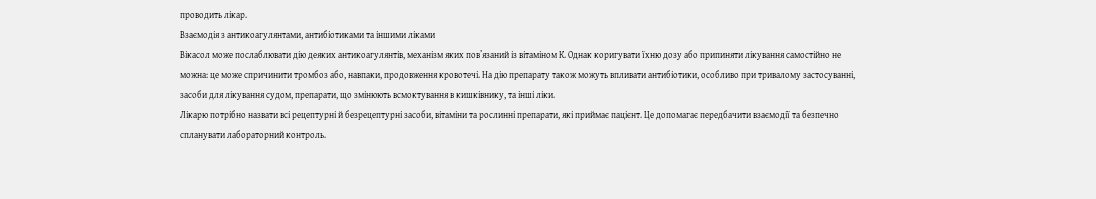проводить лікар.
Взаємодія з антикоагулянтами, антибіотиками та іншими ліками
Вікасол може послаблювати дію деяких антикоагулянтів, механізм яких пов’язаний із вітаміном К. Однак коригувати їхню дозу або припиняти лікування самостійно не можна: це може спричинити тромбоз або, навпаки, продовження кровотечі. На дію препарату також можуть впливати антибіотики, особливо при тривалому застосуванні, засоби для лікування судом, препарати, що змінюють всмоктування в кишківнику, та інші ліки.
Лікарю потрібно назвати всі рецептурні й безрецептурні засоби, вітаміни та рослинні препарати, які приймає пацієнт. Це допомагає передбачити взаємодії та безпечно спланувати лабораторний контроль.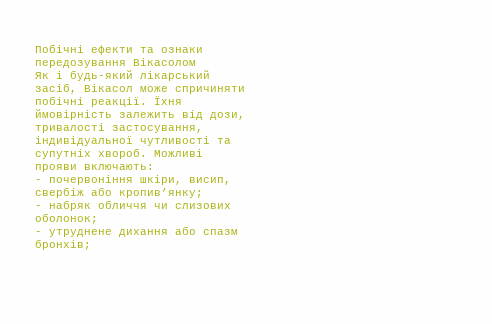Побічні ефекти та ознаки передозування Вікасолом
Як і будь-який лікарський засіб, Вікасол може спричиняти побічні реакції. Їхня ймовірність залежить від дози, тривалості застосування, індивідуальної чутливості та супутніх хвороб. Можливі прояви включають:
- почервоніння шкіри, висип, свербіж або кропив’янку;
- набряк обличчя чи слизових оболонок;
- утруднене дихання або спазм бронхів;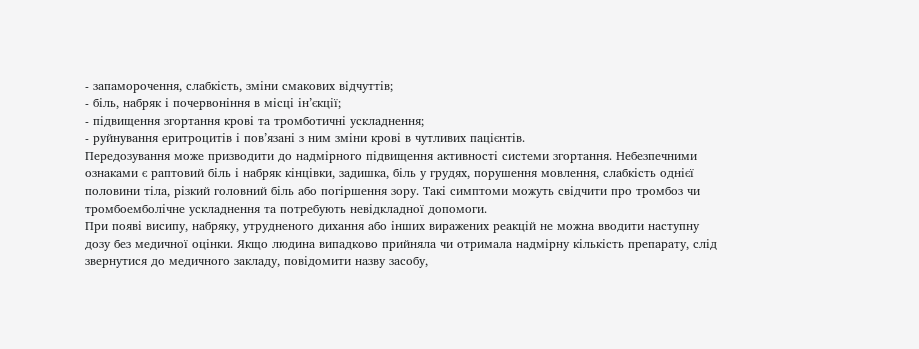- запаморочення, слабкість, зміни смакових відчуттів;
- біль, набряк і почервоніння в місці ін’єкції;
- підвищення згортання крові та тромботичні ускладнення;
- руйнування еритроцитів і пов’язані з ним зміни крові в чутливих пацієнтів.
Передозування може призводити до надмірного підвищення активності системи згортання. Небезпечними ознаками є раптовий біль і набряк кінцівки, задишка, біль у грудях, порушення мовлення, слабкість однієї половини тіла, різкий головний біль або погіршення зору. Такі симптоми можуть свідчити про тромбоз чи тромбоемболічне ускладнення та потребують невідкладної допомоги.
При появі висипу, набряку, утрудненого дихання або інших виражених реакцій не можна вводити наступну дозу без медичної оцінки. Якщо людина випадково прийняла чи отримала надмірну кількість препарату, слід звернутися до медичного закладу, повідомити назву засобу,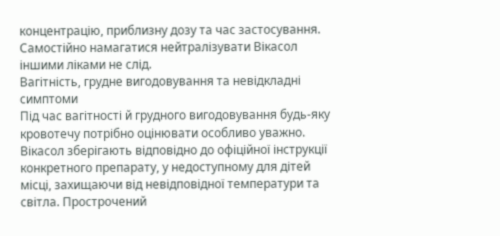концентрацію, приблизну дозу та час застосування. Самостійно намагатися нейтралізувати Вікасол іншими ліками не слід.
Вагітність, грудне вигодовування та невідкладні симптоми
Під час вагітності й грудного вигодовування будь-яку кровотечу потрібно оцінювати особливо уважно. Вікасол зберігають відповідно до офіційної інструкції конкретного препарату, у недоступному для дітей місці, захищаючи від невідповідної температури та світла. Прострочений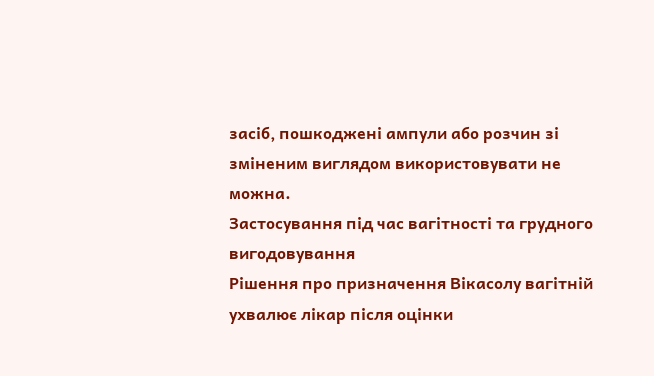засіб, пошкоджені ампули або розчин зі зміненим виглядом використовувати не можна.
Застосування під час вагітності та грудного вигодовування
Рішення про призначення Вікасолу вагітній ухвалює лікар після оцінки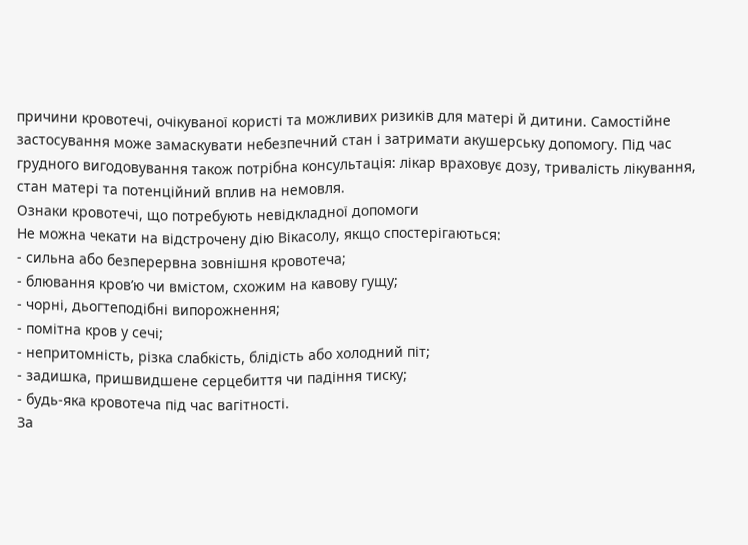причини кровотечі, очікуваної користі та можливих ризиків для матері й дитини. Самостійне застосування може замаскувати небезпечний стан і затримати акушерську допомогу. Під час грудного вигодовування також потрібна консультація: лікар враховує дозу, тривалість лікування, стан матері та потенційний вплив на немовля.
Ознаки кровотечі, що потребують невідкладної допомоги
Не можна чекати на відстрочену дію Вікасолу, якщо спостерігаються:
- сильна або безперервна зовнішня кровотеча;
- блювання кров’ю чи вмістом, схожим на кавову гущу;
- чорні, дьогтеподібні випорожнення;
- помітна кров у сечі;
- непритомність, різка слабкість, блідість або холодний піт;
- задишка, пришвидшене серцебиття чи падіння тиску;
- будь-яка кровотеча під час вагітності.
За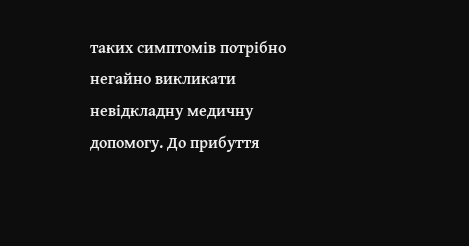таких симптомів потрібно негайно викликати невідкладну медичну допомогу. До прибуття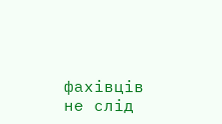фахівців не слід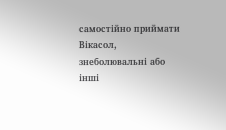самостійно приймати Вікасол, знеболювальні або інші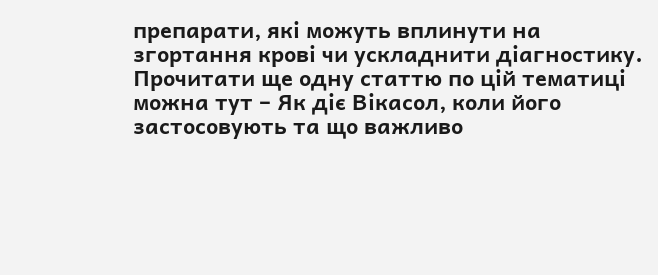препарати, які можуть вплинути на згортання крові чи ускладнити діагностику.
Прочитати ще одну статтю по цій тематиці можна тут – Як діє Вікасол, коли його застосовують та що важливо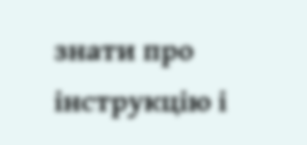знати про інструкцію і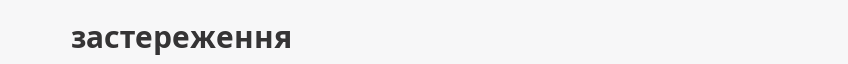застереження